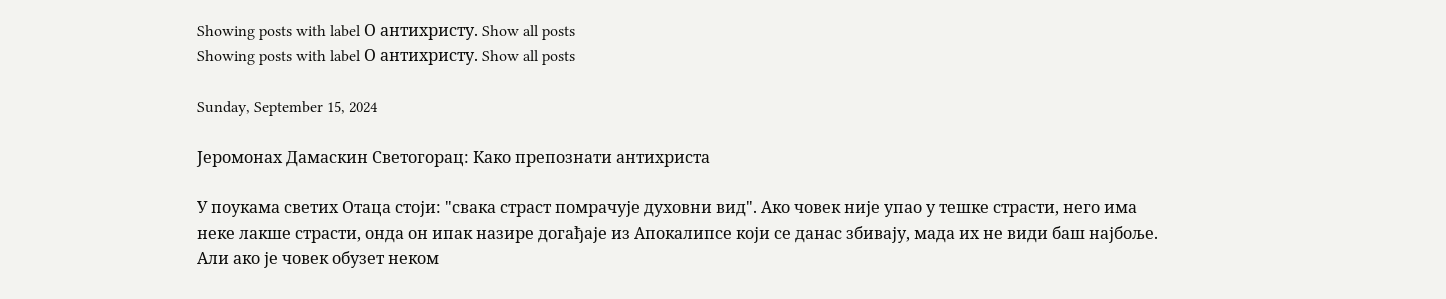Showing posts with label О антихристу. Show all posts
Showing posts with label О антихристу. Show all posts

Sunday, September 15, 2024

Јеромонах Дамаскин Светогорац: Како препознати антихриста

У поукама светих Отаца стоји: "свака страст помрачује духовни вид". Ако човек није упао у тешке страсти, него има неке лакше страсти, онда он ипак назире догађаје из Апокалипсе који се данас збивају, мада их не види баш најбоље. Али ако је човек обузет неком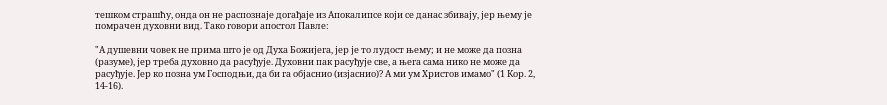тешком страшћу, онда он не распознаје догађаје из Апокалипсе који се данас збивају, јер њему је помрачен духовни вид. Тако говори апостол Павле:

"А душевни човек не прима што је од Духа Божијега, јер је то лудост њему; и не може да позна (разуме), јер треба духовно да расуђује. Духовни пак расуђује све, а њега сама нико не може да расуђује. Јер ко позна ум Господњи, да би га објаснио (изјаснио)? А ми ум Христов имамо" (1 Кор. 2, 14-16).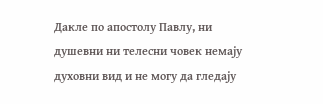Дакле по апостолу Павлу, ни душевни ни телесни човек немају духовни вид и не могу да гледају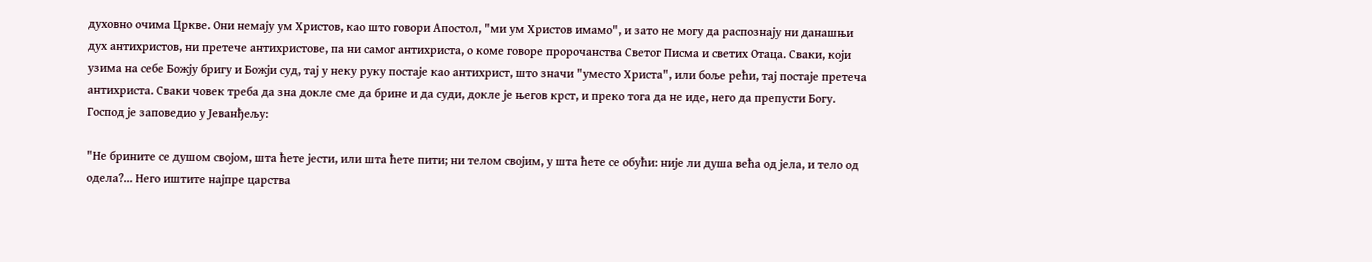духовно очима Цркве. Они немају ум Христов, као што говори Апостол, "ми ум Христов имамо", и зато не могу да распознају ни данашњи дух антихристов, ни претече антихристове, па ни самог антихриста, о коме говоре пророчанства Светог Писма и светих Отаца. Сваки, који узима на себе Божју бригу и Божји суд, тај у неку руку постаје као антихрист, што значи "уместо Христа", или боље рећи, тај постаје претеча антихриста. Сваки човек треба да зна докле сме да брине и да суди, докле је његов крст, и преко тога да не иде, него да препусти Богу. Господ је заповедио у Јеванђељу:

"Не брините се душом својом, шта ћете јести, или шта ћете пити; ни телом својим, у шта ћете се обући: није ли душа већа од јела, и тело од одела?... Него иштите најпре царства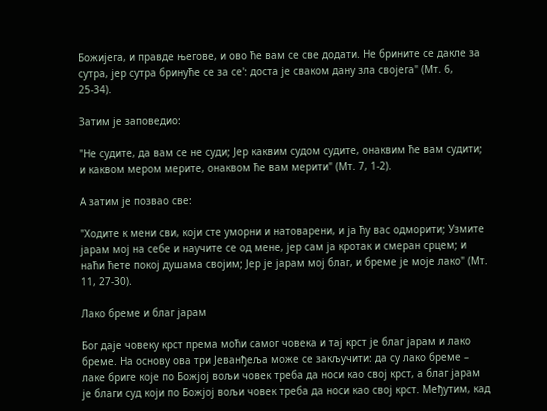Божијега, и правде његове, и ово ће вам се све додати. Не брините се дакле за сутра, јер сутра бринуће се за се': доста је сваком дану зла својега" (Мт. 6, 25-34).

Затим је заповедио:

"Не судите, да вам се не суди; Јер каквим судом судите, онаквим ће вам судити; и каквом мером мерите, онаквом ће вам мерити" (Мт. 7, 1-2).

А затим је позвао све:

"Ходите к мени сви, који сте уморни и натоварени, и ја ћу вас одморити; Узмите јарам мој на себе и научите се од мене, јер сам ја кротак и смеран срцем; и наћи ћете покој душама својим; Јер је јарам мој благ, и бреме је моје лако" (Мт. 11, 27-30).

Лако бреме и благ јарам

Бог даје човеку крст према моћи самог човека и тај крст је благ јарам и лако бреме. На основу ова три Јеванђеља може се закључити: да су лако бреме – лаке бриге које по Божјој вољи човек треба да носи као свој крст, а благ јарам је благи суд који по Божјој вољи човек треба да носи као свој крст. Међутим, кад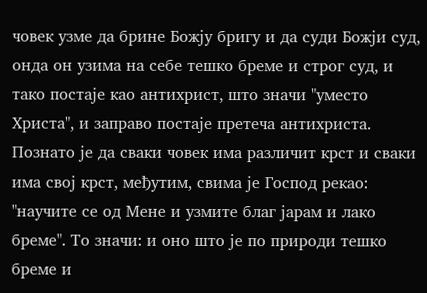човек узме да брине Божју бригу и да суди Божји суд, онда он узима на себе тешко бреме и строг суд, и тако постаје као антихрист, што значи "уместо Христа", и заправо постаје претеча антихриста. Познато је да сваки човек има различит крст и сваки има свој крст, међутим, свима је Господ рекао: "научите се од Мене и узмите благ јарам и лако бреме". То значи: и оно што је по природи тешко бреме и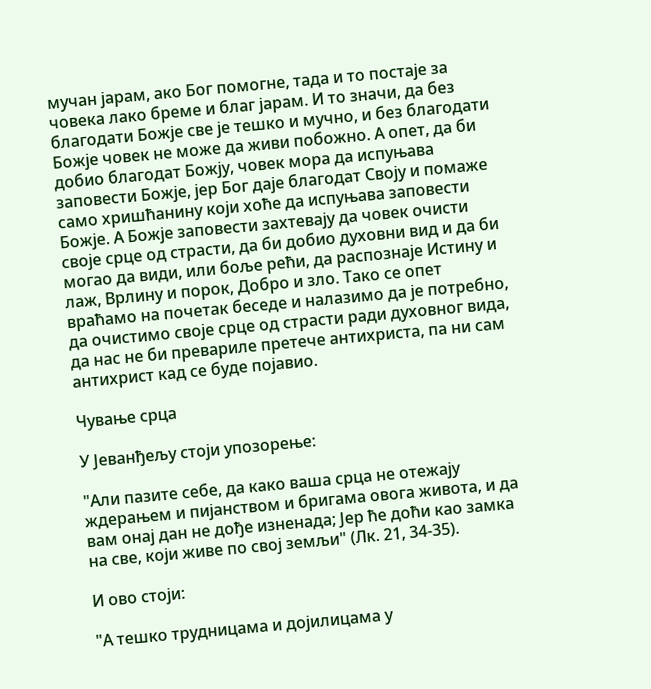мучан јарам, ако Бог помогне, тада и то постаје за човека лако бреме и благ јарам. И то значи, да без благодати Божје све је тешко и мучно, и без благодати Божје човек не може да живи побожно. А опет, да би добио благодат Божју, човек мора да испуњава заповести Божје, јер Бог даје благодат Своју и помаже само хришћанину који хоће да испуњава заповести Божје. А Божје заповести захтевају да човек очисти своје срце од страсти, да би добио духовни вид и да би могао да види, или боље рећи, да распознаје Истину и лаж, Врлину и порок, Добро и зло. Тако се опет враћамо на почетак беседе и налазимо да је потребно, да очистимо своје срце од страсти ради духовног вида, да нас не би превариле претече антихриста, па ни сам антихрист кад се буде појавио.

Чување срца

У Јеванђељу стоји упозорење:

"Али пазите себе, да како ваша срца не отежају ждерањем и пијанством и бригама овога живота, и да вам онај дан не дође изненада; Јер ће доћи као замка на све, који живе по свој земљи" (Лк. 21, 34-35).

И ово стоји:

"А тешко трудницама и дојилицама у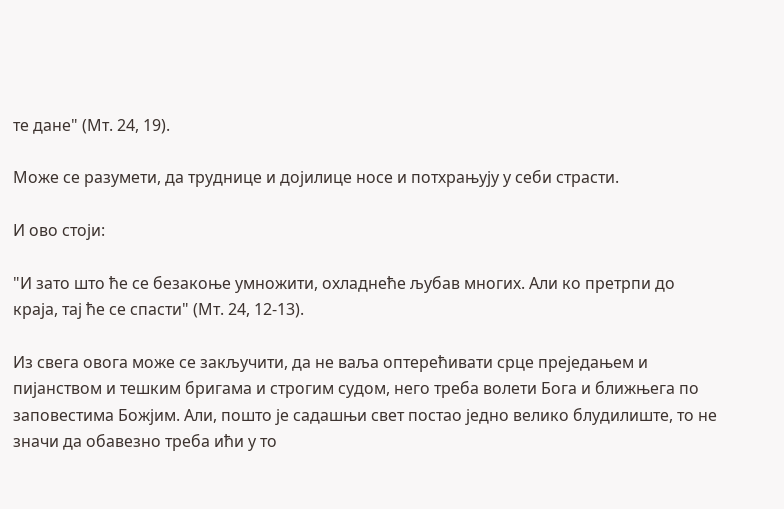те дане" (Мт. 24, 19).

Може се разумети, да труднице и дојилице носе и потхрањују у себи страсти.

И ово стоји:

"И зато што ће се безакоње умножити, охладнеће љубав многих. Али ко претрпи до краја, тај ће се спасти" (Мт. 24, 12-13).

Из свега овога може се закључити, да не ваља оптерећивати срце преједањем и пијанством и тешким бригама и строгим судом, него треба волети Бога и ближњега по заповестима Божјим. Али, пошто је садашњи свет постао једно велико блудилиште, то не значи да обавезно треба ићи у то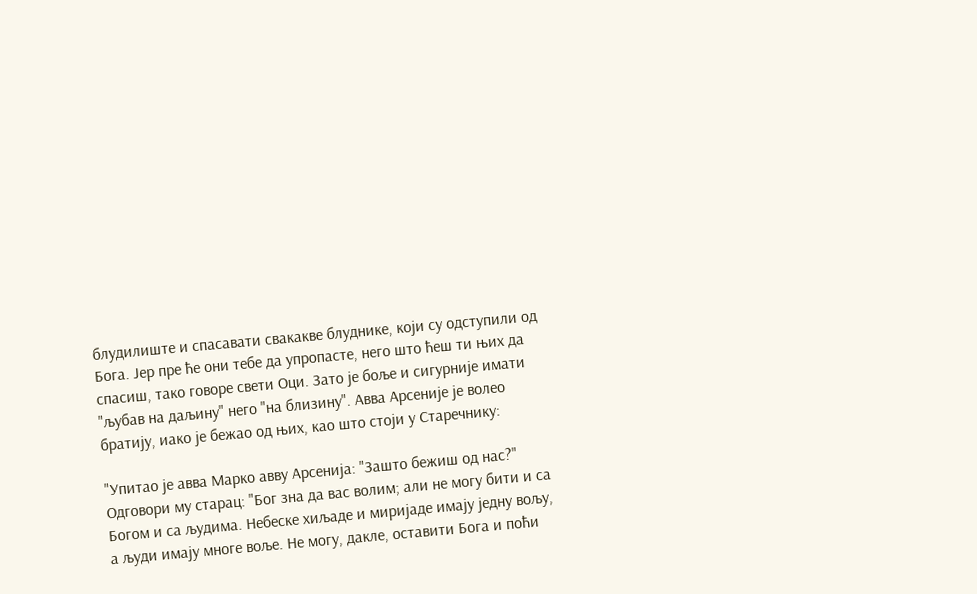блудилиште и спасавати свакакве блуднике, који су одступили од Бога. Јер пре ће они тебе да упропасте, него што ћеш ти њих да спасиш, тако говоре свети Оци. Зато је боље и сигурније имати "љубав на даљину" него "на близину". Авва Арсеније је волео братију, иако је бежао од њих, као што стоји у Старечнику:

"Упитао је авва Марко авву Арсенија: "Зашто бежиш од нас?" Одговори му старац: "Бог зна да вас волим; али не могу бити и са Богом и са људима. Небеске хиљаде и миријаде имају једну вољу, а људи имају многе воље. Не могу, дакле, оставити Бога и поћи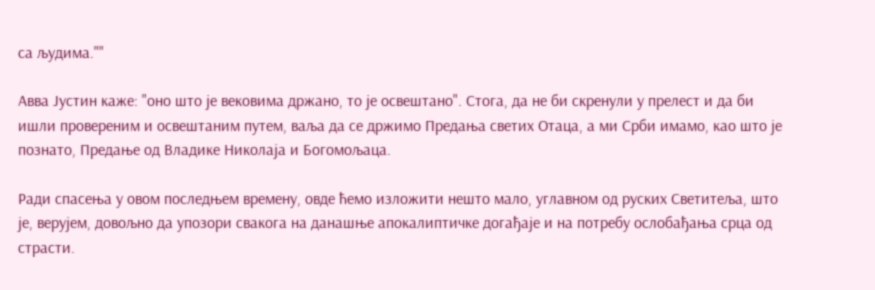са људима.""

Авва Јустин каже: "оно што је вековима држано, то је освештано". Стога, да не би скренули у прелест и да би ишли провереним и освештаним путем, ваља да се држимо Предања светих Отаца, а ми Срби имамо, као што је познато, Предање од Владике Николаја и Богомољаца.

Ради спасења у овом последњем времену, овде ћемо изложити нешто мало, углавном од руских Светитеља, што је, верујем, довољно да упозори свакога на данашње апокалиптичке догађаје и на потребу ослобађања срца од страсти.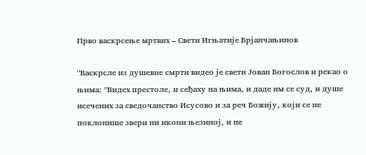Прво васкрсење мртвих – Свети Игњатије Брјанчањинов

"Васкрсле из душевне смрти видео је свети Јован Богослов и рекао о њима: "Видех престоле, и сеђаху на њима, и даде им се суд, и душе исечених за сведочанство Исусово и за реч Божију, који се не поклонише звери ни икони њезиној, и не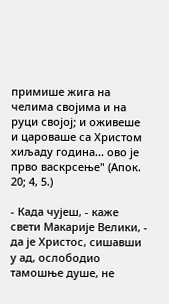примише жига на челима својима и на руци својој; и оживеше и цароваше са Христом хиљаду година... ово је прво васкрсење" (Апок. 20; 4, 5.)

- Када чујеш, - каже свети Макарије Велики, - да је Христос, сишавши у ад, ослободио тамошње душе, не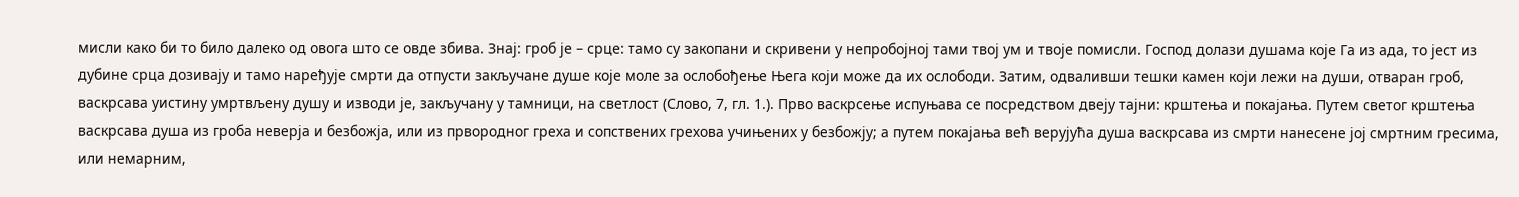мисли како би то било далеко од овога што се овде збива. Знај: гроб је – срце: тамо су закопани и скривени у непробојној тами твој ум и твоје помисли. Господ долази душама које Га из ада, то јест из дубине срца дозивају и тамо наређује смрти да отпусти закључане душе које моле за ослобођење Њега који може да их ослободи. Затим, одваливши тешки камен који лежи на души, отваран гроб, васкрсава уистину умртвљену душу и изводи је, закључану у тамници, на светлост (Слово, 7, гл. 1.). Прво васкрсење испуњава се посредством двеју тајни: крштења и покајања. Путем светог крштења васкрсава душа из гроба неверја и безбожја, или из првородног греха и сопствених грехова учињених у безбожју; а путем покајања већ верујућа душа васкрсава из смрти нанесене јој смртним гресима, или немарним,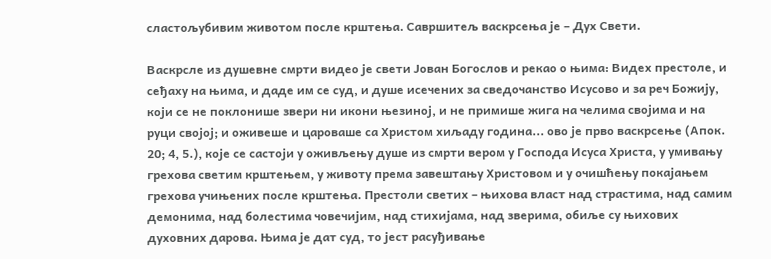сластољубивим животом после крштења. Савршитељ васкрсења је – Дух Свети.

Васкрсле из душевне смрти видео је свети Јован Богослов и рекао о њима: Видех престоле, и сеђаху на њима, и даде им се суд, и душе исечених за сведочанство Исусово и за реч Божију, који се не поклонише звери ни икони њезиној, и не примише жига на челима својима и на руци својој; и оживеше и цароваше са Христом хиљаду година... ово је прво васкрсење (Апок. 20; 4, 5.), које се састоји у оживљењу душе из смрти вером у Господа Исуса Христа, у умивању грехова светим крштењем, у животу према завештању Христовом и у очишћењу покајањем грехова учињених после крштења. Престоли светих – њихова власт над страстима, над самим демонима, над болестима човечијим, над стихијама, над зверима, обиље су њихових духовних дарова. Њима је дат суд, то јест расуђивање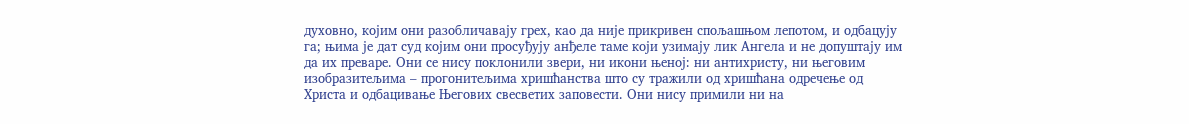духовно, којим они разобличавају грех, као да није прикривен спољашњом лепотом, и одбацују га; њима је дат суд којим они просуђују анђеле таме који узимају лик Ангела и не допуштају им да их преваре. Они се нису поклонили звери, ни икони њеној: ни антихристу, ни његовим изобразитељима – прогонитељима хришћанства што су тражили од хришћана одречење од Христа и одбацивање Његових свесветих заповести. Они нису примили ни на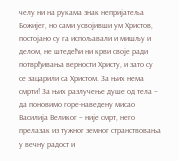челу ни на рукама знак непријатеља Божијег, но сами усвојивши ум Христов, постојано су га испољавали и мишљу и делом, не штедећи ни крви своје ради потврђивања верности Христу, и зато су се зацарили са Христом. За њих нема смрти! За њих разлучење душе од тела – да поновимо горе-наведену мисао Василија Великог – није смрт, него прелазак из тужног земног странствовања у вечну радост и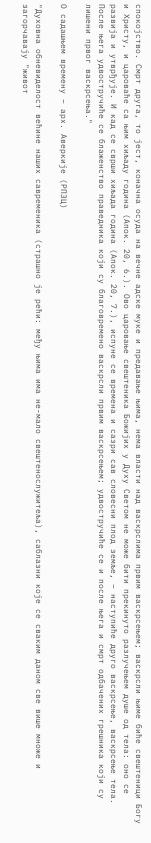спокојство. Смрт друга, то јест, коначна осуда на вечне адске муке и предавање њима, нема власти над васкрслима првим васкрсењем; васкрсли њиме биће свештеници Богу и Христу, и цароваће са њим хиљаду година (Апок. 20, 6.). Ово царовање свештеника Божијих у Духу Светом не може бити прекинуто разлучењем душе од тела: оно се развија и утврђује. И кад се сврши хиљада година (Апок. 20, 7.), испуне се времена и сазри сав словесни плод земље, – наступиће друго васкрсење, васкрсење тела. После њега удвостручиће се блаженство праведника који су благовремено васкрсли првим васкрсењем; удвостручиће се и после њега и смрт одбачених грешника који су лишени првог васкрсења."

О садашњем времену – арх. Аверкије (РПЗЦ)

"Духовна обневиделост већине наших савременика (страшно је рећи: међу њима има не-мало свештенослужитеља), саблазни које се сваким даном све више множе и загорчавају "живот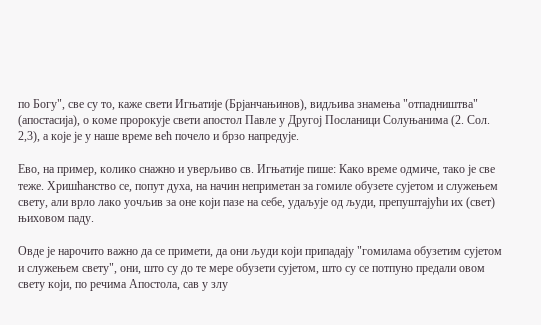по Богу", све су то, каже свети Игњатије (Брјанчањинов), видљива знамења "отпадништва" (апостасија), о коме пророкује свети апостол Павле у Другој Посланици Солуњанима (2. Сол. 2,3), а које је у наше време већ почело и брзо напредује.

Ево, на пример, колико снажно и уверљиво св. Игњатије пише: Како време одмиче, тако је све теже. Хришћанство се, попут духа, на начин неприметан за гомиле обузете сујетом и служењем свету, али врло лако уочљив за оне који пазе на себе, удаљује од људи, препуштајући их (свет) њиховом паду.

Овде је нарочито важно да се примети, да они људи који припадају "гомилама обузетим сујетом и служењем свету", они, што су до те мере обузети сујетом, што су се потпуно предали овом свету који, по речима Апостола, сав у злу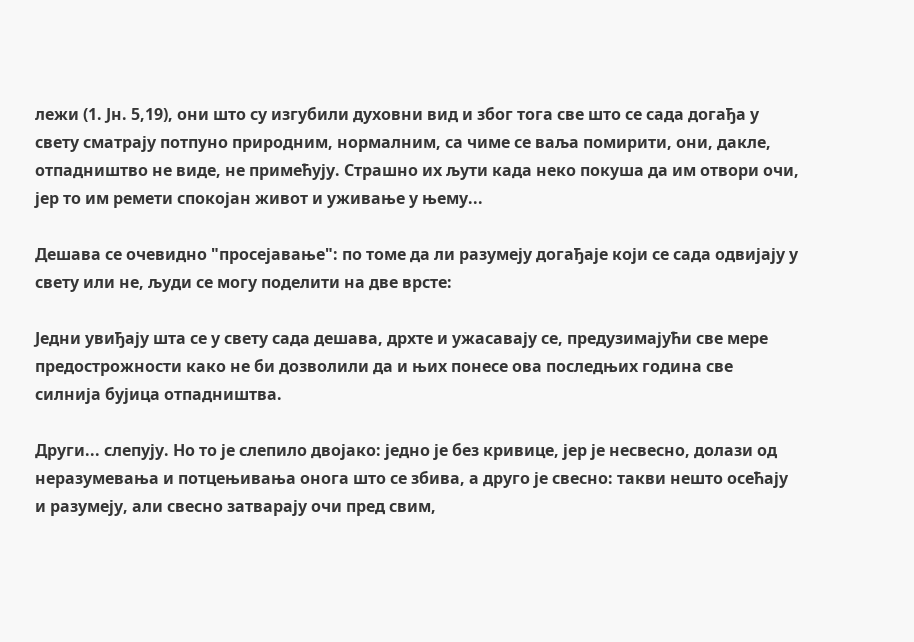лежи (1. Јн. 5,19), они што су изгубили духовни вид и због тога све што се сада догађа у свету сматрају потпуно природним, нормалним, са чиме се ваља помирити, они, дакле, отпадништво не виде, не примећују. Страшно их љути када неко покуша да им отвори очи, јер то им ремети спокојан живот и уживање у њему...

Дешава се очевидно "просејавање": по томе да ли разумеју догађаје који се сада одвијају у свету или не, људи се могу поделити на две врсте:

Једни увиђају шта се у свету сада дешава, дрхте и ужасавају се, предузимајући све мере предострожности како не би дозволили да и њих понесе ова последњих година све силнија бујица отпадништва.

Други... слепују. Но то је слепило двојако: једно је без кривице, јер је несвесно, долази од неразумевања и потцењивања онога што се збива, а друго је свесно: такви нешто осећају и разумеју, али свесно затварају очи пред свим,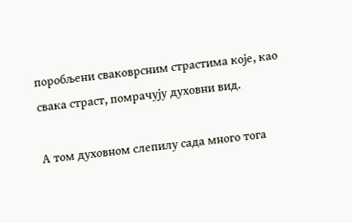поробљени сваковрсним страстима које, као свака страст, помрачују духовни вид.

А том духовном слепилу сада много тога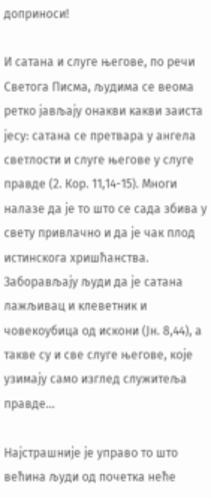доприноси!

И сатана и слуге његове, по речи Светога Писма, људима се веома ретко јављају онакви какви заиста јесу: сатана се претвара у ангела светлости и слуге његове у слуге правде (2. Кор. 11,14-15). Многи налазе да је то што се сада збива у свету привлачно и да је чак плод истинскога хришћанства. Заборављају људи да је сатана лажљивац и клеветник и човекоубица од искони (Јн. 8,44), а такве су и све слуге његове, које узимају само изглед служитеља правде...

Најстрашније је управо то што већина људи од почетка неће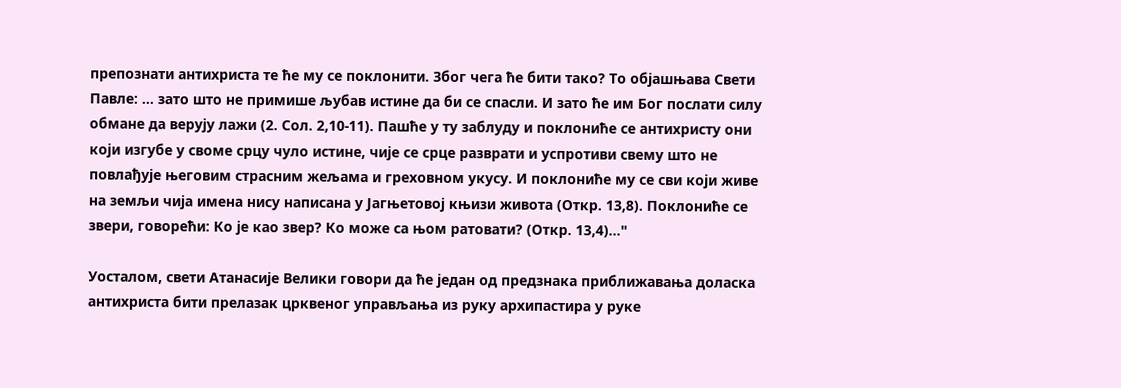препознати антихриста те ће му се поклонити. Због чега ће бити тако? То објашњава Свети Павле: ... зато што не примише љубав истине да би се спасли. И зато ће им Бог послати силу обмане да верују лажи (2. Сол. 2,10-11). Пашће у ту заблуду и поклониће се антихристу они који изгубе у своме срцу чуло истине, чије се срце разврати и успротиви свему што не повлађује његовим страсним жељама и греховном укусу. И поклониће му се сви који живе на земљи чија имена нису написана у Јагњетовој књизи живота (Откр. 13,8). Поклониће се звери, говорећи: Ко је као звер? Ко може са њом ратовати? (Откр. 13,4)..."

Уосталом, свети Атанасије Велики говори да ће један од предзнака приближавања доласка антихриста бити прелазак црквеног управљања из руку архипастира у руке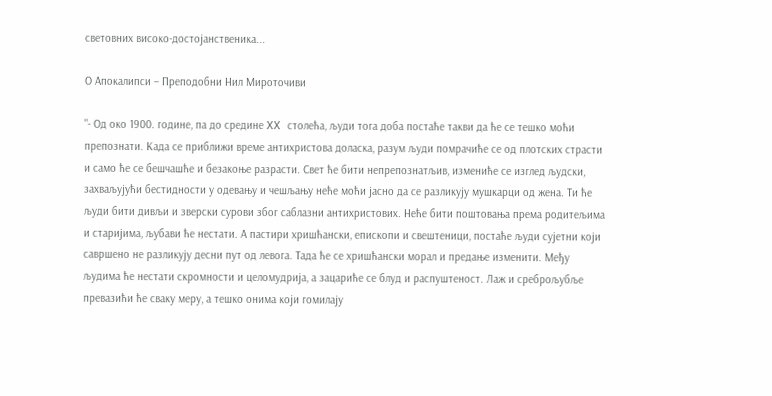световних високо-достојанственика...

О Апокалипси – Преподобни Нил Мироточиви

"- Од око 1900. године, па до средине XX столећа, људи тога доба постаће такви да ће се тешко моћи препознати. Када се приближи време антихристова доласка, разум људи помрачиће се од плотских страсти и само ће се бешчашће и безакоње разрасти. Свет ће бити непрепознатљив, измениће се изглед људски, захваљујући бестидности у одевању и чешљању неће моћи јасно да се разликују мушкарци од жена. Ти ће људи бити дивљи и зверски сурови због саблазни антихристових. Неће бити поштовања према родитељима и старијима, љубави ће нестати. А пастири хришћански, епископи и свештеници, постаће људи сујетни који савршено не разликују десни пут од левога. Тада ће се хришћански морал и предање изменити. Међу људима ће нестати скромности и целомудрија, а зацариће се блуд и распуштеност. Лаж и среброљубље превазићи ће сваку меру, а тешко онима који гомилају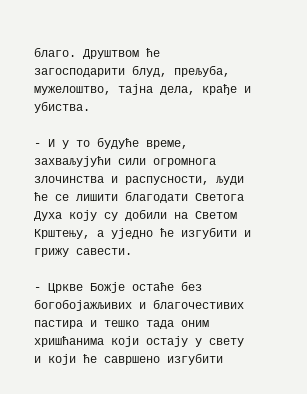благо. Друштвом ће загосподарити блуд, прељуба, мужелоштво, тајна дела, крађе и убиства.

- И у то будуће време, захваљујући сили огромнога злочинства и распусности, људи ће се лишити благодати Светога Духа коју су добили на Светом Крштењу, а уједно ће изгубити и грижу савести.

- Цркве Божје остаће без богобојажљивих и благочестивих пастира и тешко тада оним хришћанима који остају у свету и који ће савршено изгубити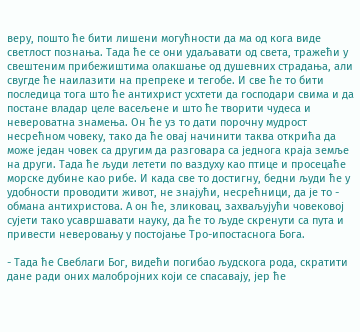веру, пошто ће бити лишени могућности да ма од кога виде светлост познања. Тада ће се они удаљавати од света, тражећи у свештеним прибежиштима олакшање од душевних страдања, али свугде ће наилазити на препреке и тегобе. И све ће то бити последица тога што ће антихрист усхтети да господари свима и да постане владар целе васељене и што ће творити чудеса и невероватна знамења. Он ће уз то дати порочну мудрост несрећном човеку, тако да ће овај начинити таква открића да може један човек са другим да разговара са једнога краја земље на други. Тада ће људи летети по ваздуху као птице и просецаће морске дубине као рибе. И када све то достигну, бедни људи ће у удобности проводити живот, не знајући, несрећници, да је то - обмана антихристова. А он ће, зликовац, захваљујући човековој сујети тако усавршавати науку, да ће то људе скренути са пута и привести неверовању у постојање Тро-ипостаснога Бога.

- Тада ће Свеблаги Бог, видећи погибао људскога рода, скратити дане ради оних малобројних који се спасавају, јер ће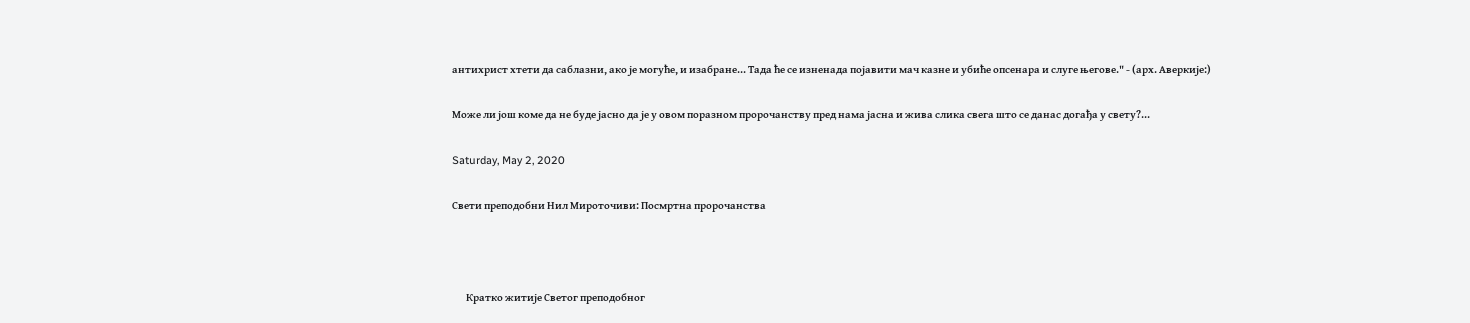антихрист хтети да саблазни, ако је могуће, и изабране... Тада ће се изненада појавити мач казне и убиће опсенара и слуге његове." - (арх. Аверкије:)

Може ли још коме да не буде јасно да је у овом поразном пророчанству пред нама јасна и жива слика свега што се данас догађа у свету?...

Saturday, May 2, 2020

Свети преподобни Нил Мироточиви: Посмртна пророчанства



       Кратко житије Светог преподобног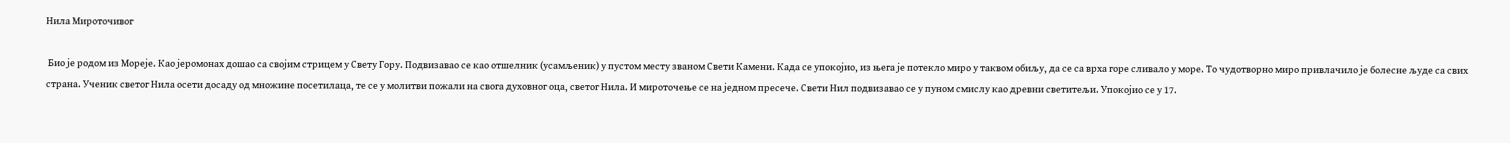Нила Мироточивог

 Био је родом из Мореје. Као јеромонах дошао са својим стрицем у Свету Гору. Подвизавао се као отшелник (усамљеник) у пустом месту званом Свети Камени. Када се упокојио, из њега је потекло миро у таквом обиљу, да се са врха горе сливало у море. То чудотворно миро привлачило је болесне људе са свих страна. Ученик светог Нила осети досаду од множине посетилаца, те се у молитви пожали на свога духовног оца, светог Нила. И мироточење се на једном пресече. Свети Нил подвизавао се у пуном смислу као древни светитељи. Упокојио се у 17.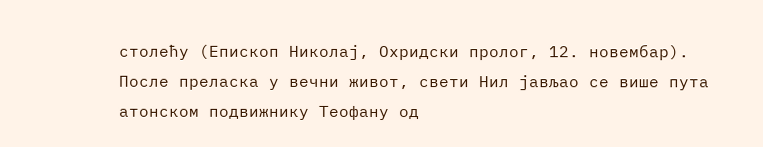столећу (Епископ Николај, Охридски пролог, 12. новембар).
После преласка у вечни живот, свети Нил јављао се више пута атонском подвижнику Теофану од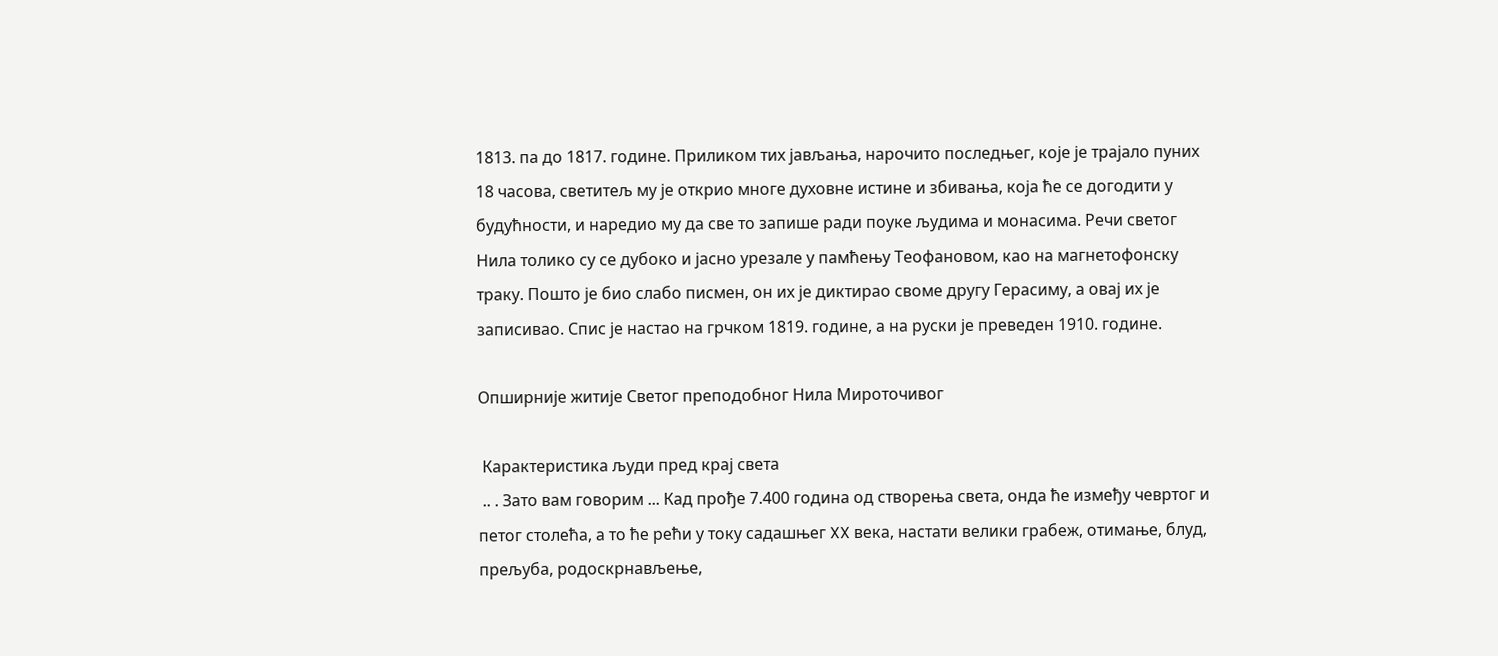1813. па до 1817. године. Приликом тих јављања, нарочито последњег, које је трајало пуних 18 часова, светитељ му је открио многе духовне истине и збивања, која ће се догодити у будућности, и наредио му да све то запише ради поуке људима и монасима. Речи светог Нила толико су се дубоко и јасно урезале у памћењу Теофановом, као на магнетофонску траку. Пошто је био слабо писмен, он их је диктирао своме другу Герасиму, а овај их је записивао. Спис је настао на грчком 1819. године, а на руски је преведен 1910. године.

Опширније житије Светог преподобног Нила Мироточивог

 Карактеристика људи пред крај света
 .. . Зато вам говорим ... Кад прође 7.400 година од створења света, онда ће између чевртог и петог столећа, а то ће рећи у току садашњег XX века, настати велики грабеж, отимање, блуд, прељуба, родоскрнављење,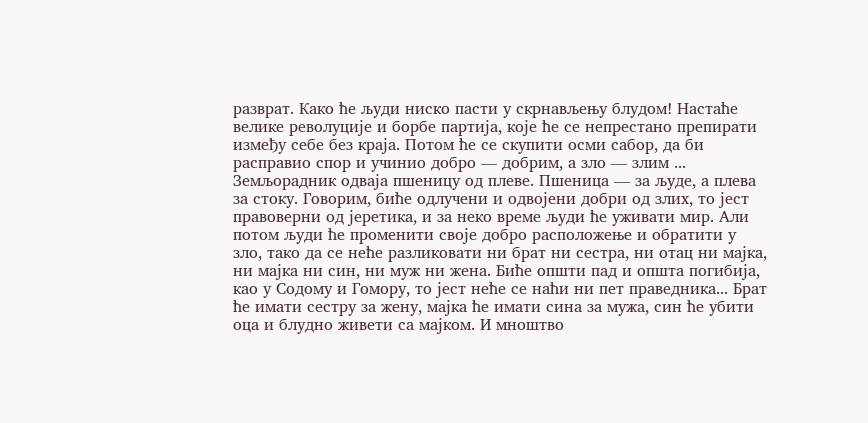разврат. Како ће људи ниско пасти у скрнављењу блудом! Настаће велике револуције и борбе партија, које ће се непрестано препирати између себе без краја. Потом ће се скупити осми сабор, да би расправио спор и учинио добро — добрим, а зло — злим ... Земљорадник одваја пшеницу од плеве. Пшеница — за људе, а плева за стоку. Говорим, биће одлучени и одвојени добри од злих, то јест правоверни од јеретика, и за неко време људи ће уживати мир. Али потом људи ће променити своје добро расположење и обратити у зло, тако да се неће разликовати ни брат ни сестра, ни отац ни мајка, ни мајка ни син, ни муж ни жена. Биће општи пад и општа погибија, као у Содому и Гомору, то јест неће се наћи ни пет праведника... Брат ће имати сестру за жену, мајка ће имати сина за мужа, син ће убити оца и блудно живети са мајком. И мноштво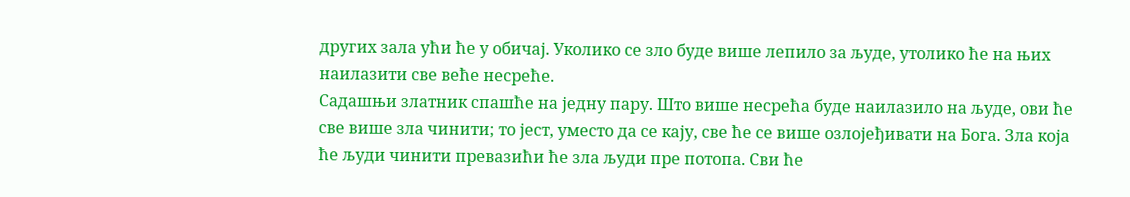других зала ући ће у обичај. Уколико се зло буде више лепило за људе, утолико ће на њих наилазити све веће несреће.
Садашњи златник спашће на једну пару. Што више несрећа буде наилазило на људе, ови ће све више зла чинити; то јест, уместо да се кају, све ће се више озлојеђивати на Бога. Зла која ће људи чинити превазићи ће зла људи пре потопа. Сви ће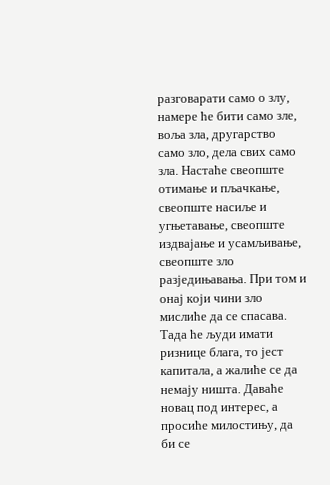разговарати само о злу, намере ће бити само зле, воља зла, другарство само зло, дела свих само зла. Настаће свеопште отимање и пљачкање, свеопште насиље и угњетавање, свеопште издвајање и усамљивање, свеопште зло разједињавања. При том и онај који чини зло мислиће да се спасава.
Тада ће људи имати ризнице блага, то јест капитала, а жалиће се да немају ништа. Даваће новац под интерес, а просиће милостињу, да би се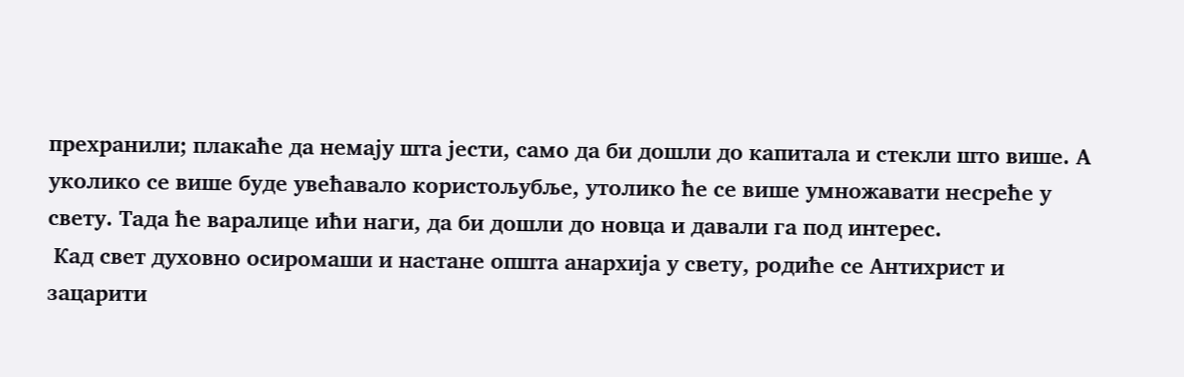прехранили; плакаће да немају шта јести, само да би дошли до капитала и стекли што више. А уколико се више буде увећавало користољубље, утолико ће се више умножавати несреће у свету. Тада ће варалице ићи наги, да би дошли до новца и давали га под интерес.
 Кад свет духовно осиромаши и настане општа анархија у свету, родиће се Антихрист и зацарити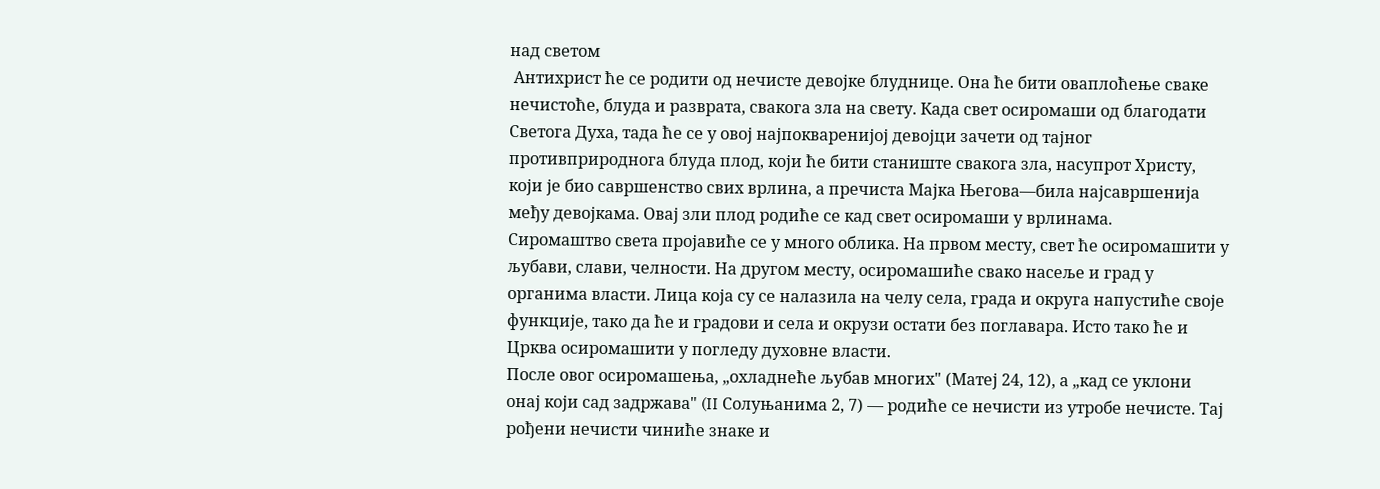над светом
 Антихрист ће се родити од нечисте девојке блуднице. Она ће бити оваплоћење сваке нечистоће, блуда и разврата, свакога зла на свету. Када свет осиромаши од благодати Светога Духа, тада ће се у овој најпокваренијој девојци зачети од тајног противприроднога блуда плод, који ће бити станиште свакога зла, насупрот Христу, који је био савршенство свих врлина, а пречиста Мајка Његова—била најсавршенија међу девојкама. Овај зли плод родиће се кад свет осиромаши у врлинама.
Сиромаштво света пројавиће се у много облика. На првом месту, свет ће осиромашити у љубави, слави, челности. На другом месту, осиромашиће свако насеље и град у органима власти. Лица која су се налазила на челу села, града и округа напустиће своје функције, тако да ће и градови и села и окрузи остати без поглавара. Исто тако ће и Црква осиромашити у погледу духовне власти.
После овог осиромашења, „охладнеће љубав многих" (Матеј 24, 12), а „кад се уклони онај који сад задржава" (II Солуњанима 2, 7) — родиће се нечисти из утробе нечисте. Тај рођени нечисти чиниће знаке и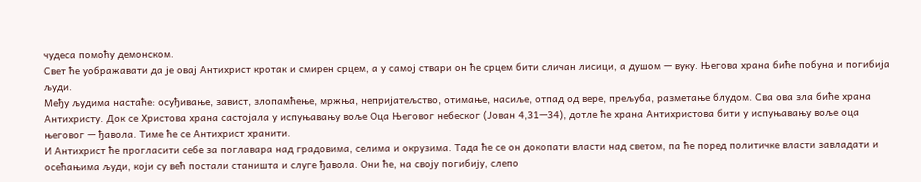чудеса помоћу демонском.
Свет ће уображавати да је овај Антихрист кротак и смирен срцем, а у самој ствари он ће срцем бити сличан лисици, а душом — вуку. Његова храна биће побуна и погибија људи.
Међу људима настаће: осуђивање, завист, злопамћење, мржња, непријатељство, отимање, насиље, отпад од вере, прељуба, разметање блудом. Сва ова зла биће храна Антихристу. Док се Христова храна састојала у испуњавању воље Оца Његовог небеског (Јован 4,31—34), дотле ће храна Антихристова бити у испуњавању воље оца његовог — ђавола. Тиме ће се Антихрист хранити.
И Антихрист ће прогласити себе за поглавара над градовима, селима и окрузима. Тада ће се он докопати власти над светом, па ће поред политичке власти завладати и осећањима људи, који су већ постали станишта и слуге ђавола. Они ће, на своју погибију, слепо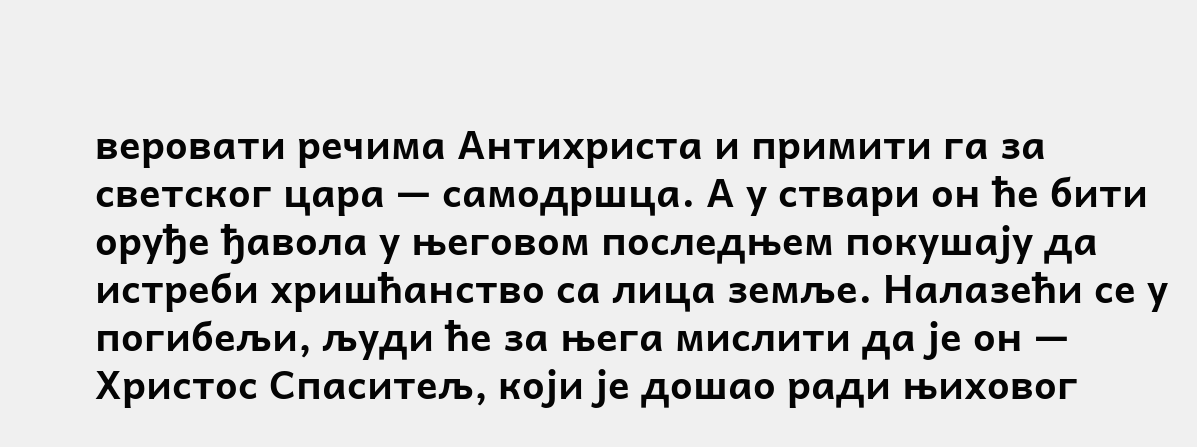веровати речима Антихриста и примити га за светског цара — самодршца. А у ствари он ће бити оруђе ђавола у његовом последњем покушају да истреби хришћанство са лица земље. Налазећи се у погибељи, људи ће за њега мислити да је он — Христос Спаситељ, који је дошао ради њиховог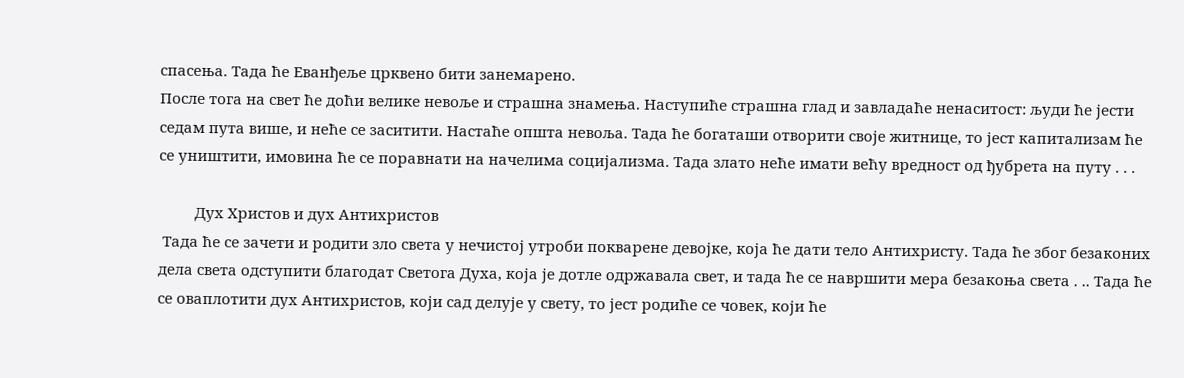спасења. Тада ће Еванђеље црквено бити занемарено.
После тога на свет ће доћи велике невоље и страшна знамења. Наступиће страшна глад и завладаће ненаситост: људи ће јести седам пута више, и неће се заситити. Настаће општа невоља. Тада ће богаташи отворити своје житнице, то јест капитализам ће се уништити, имовина ће се поравнати на начелима социјализма. Тада злато неће имати већу вредност од ђубрета на путу . . .

         Дух Христов и дух Антихристов
 Тада ће се зачети и родити зло света у нечистој утроби покварене девојке, која ће дати тело Антихристу. Тада ће због безаконих дела света одступити благодат Светога Духа, која је дотле одржавала свет, и тада ће се навршити мера безакоња света . .. Тада ће се оваплотити дух Антихристов, који сад делује у свету, то јест родиће се човек, који ће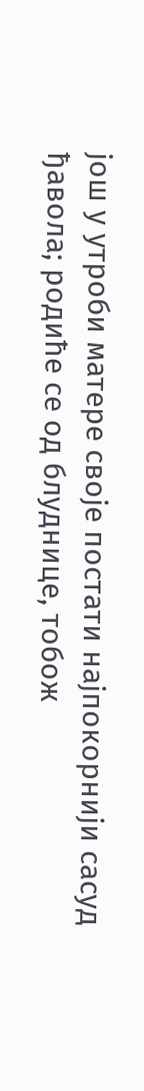још у утроби матере своје постати најпокорнији сасуд ђавола; родиће се од блуднице, тобож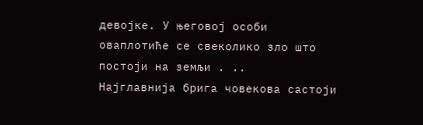девојке. У његовој особи оваплотиће се свеколико зло што постоји на земљи . ..
Најглавнија брига човекова састоји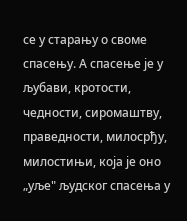се у старању о своме спасењу. А спасење је у љубави, кротости, чедности, сиромаштву, праведности, милосрђу, милостињи, која је оно „уље" људског спасења у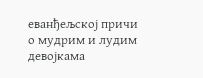еванђељској причи о мудрим и лудим девојкама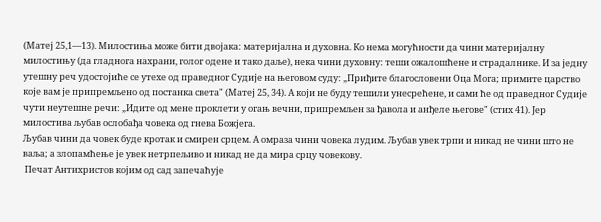(Матеј 25,1—13). Милостиња може бити двојака: материјална и духовна. Ко нема могућности да чини материјалну милостињу (да гладнога нахрани, голог одене и тако даље), нека чини духовну: теши ожалошћене и страдалнике. И за једну утешну реч удостојиће се утехе од праведног Судије на његовом суду: „Приђите благословени Оца Мога; примите царство које вам је припремљено од постанка света" (Матеј 25, 34). А који не буду тешили унесрећене, и сами ће од праведног Судије чути неутешне речи: „Идите од мене проклети у огањ вечни, припремљен за ђавола и анђеле његове" (стих 41). Јер милостива љубав ослобађа човека од гнева Божјега.
Љубав чини да човек буде кротак и смирен срцем. А омраза чини човека лудим. Љубав увек трпи и никад не чини што не ваља; а злопамћење је увек нетрпељиво и никад не да мира срцу човекову.
 Печат Антихристов којим од сад запечаћује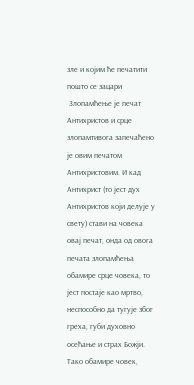зле и којим ће печатити пошто се зацари
 Злопамћење је печат Антихристов и срце злопамтивога запечаћено је овим печатом Антихристовим. И кад Антихрист (то јест дух Антихристов који делује у свету) стави на човека овај печат, онда од овога печата злопамћења обамире срце човека, то јест постаје као мртво, неспособно да тугује због греха, губи духовно осећање и страх Божји. Тако обамире човек,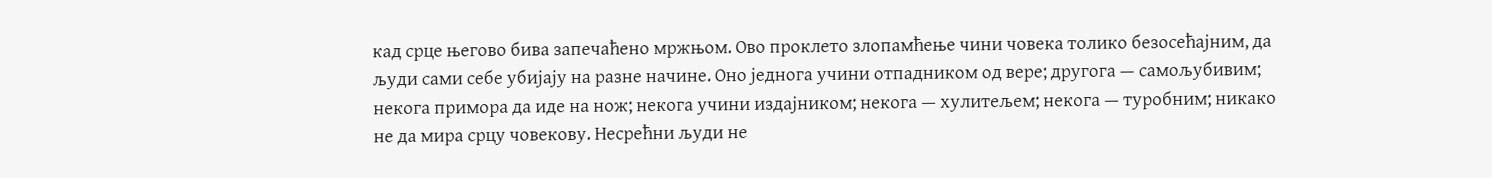кад срце његово бива запечаћено мржњом. Ово проклето злопамћење чини човека толико безосећајним, да људи сами себе убијају на разне начине. Оно једнога учини отпадником од вере; другога — самољубивим; некога примора да иде на нож; некога учини издајником; некога — хулитељем; некога — туробним; никако не да мира срцу човекову. Несрећни људи не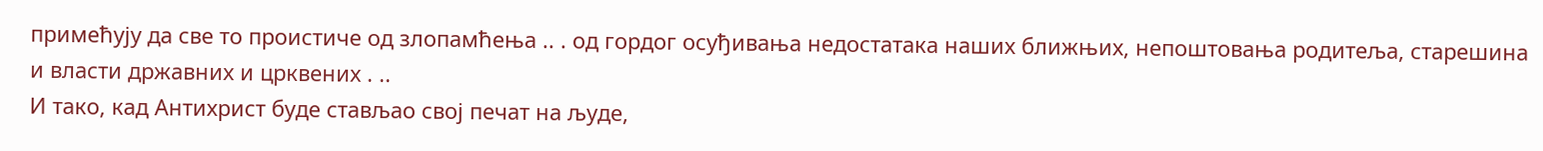примећују да све то проистиче од злопамћења .. . од гордог осуђивања недостатака наших ближњих, непоштовања родитеља, старешина и власти државних и црквених . ..
И тако, кад Антихрист буде стављао свој печат на људе,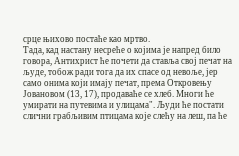срце њихово постаће као мртво.
Тада, кад настану несреће о којима је напред било говора, Антихрист ће почети да ставља свој печат на људе, тобож ради тога да их спасе од невоље, јер само онима који имају печат, према Откровењу Јовановом (13, 17), продаваће се хлеб. Многи ће умирати на путевима и улицама". Људи ће постати слични грабљивим птицама које слећу на леш, па ће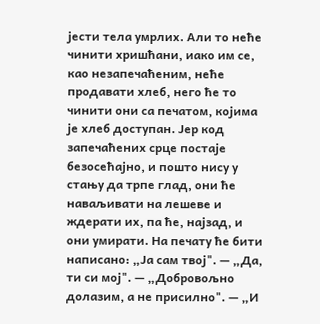јести тела умрлих. Али то неће чинити хришћани, иако им се, као незапечаћеним, неће продавати хлеб, него ће то чинити они са печатом, којима је хлеб доступан. Јер код запечаћених срце постаје безосећајно, и пошто нису у стању да трпе глад, они ће наваљивати на лешеве и ждерати их, па ће, најзад, и они умирати. На печату ће бити написано: „Ја сам твој". — „Да, ти си мој". — „Добровољно долазим, а не присилно". — „И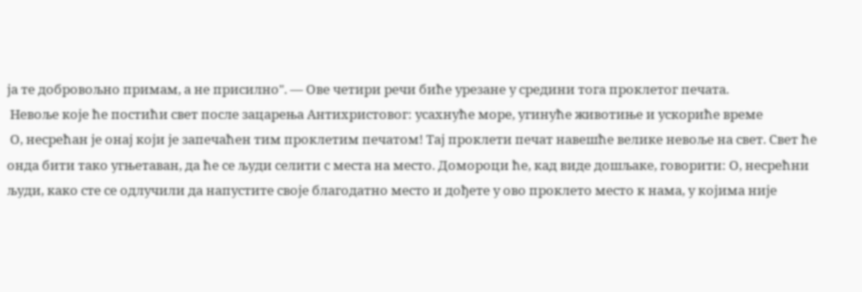ја те добровољно примам, а не присилно". — Ове четири речи биће урезане у средини тога проклетог печата.
 Невоље које ће постићи свет после зацарења Антихристовог: усахнуће море, угинуће животиње и ускориће време
 О, несрећан је онај који је запечаћен тим проклетим печатом! Тај проклети печат навешће велике невоље на свет. Свет ће онда бити тако угњетаван, да ће се људи селити с места на место. Домороци ће, кад виде дошљаке, говорити: О, несрећни људи, како сте се одлучили да напустите своје благодатно место и дођете у ово проклето место к нама, у којима није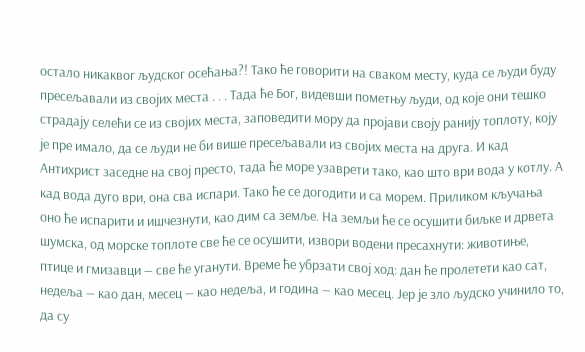остало никаквог људског осећања?! Тако ће говорити на сваком месту, куда се људи буду пресељавали из својих места . . . Тада ће Бог, видевши пометњу људи, од које они тешко страдају селећи се из својих места, заповедити мору да пројави своју ранију топлоту, коју је пре имало, да се људи не би више пресељавали из својих места на друга. И кад Антихрист заседне на свој престо, тада ће море узаврети тако, као што ври вода у котлу. А кад вода дуго ври, она сва испари. Тако ће се догодити и са морем. Приликом кључања оно ће испарити и ишчезнути, као дим са земље. На земљи ће се осушити биљке и дрвета шумска, од морске топлоте све ће се осушити, извори водени пресахнути: животиње, птице и гмизавци — све ће уганути. Време ће убрзати свој ход: дан ће пролетети као сат, недеља — као дан, месец — као недеља, и година — као месец. Јер је зло људско учинило то, да су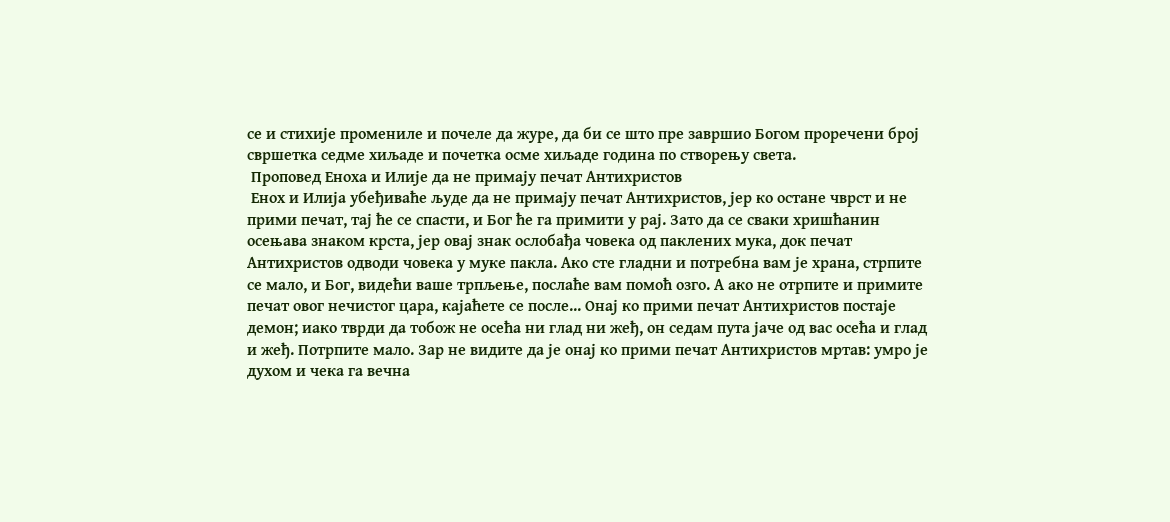се и стихије промениле и почеле да журе, да би се што пре завршио Богом проречени број свршетка седме хиљаде и почетка осме хиљаде година по створењу света.
 Проповед Еноха и Илије да не примају печат Антихристов
 Енох и Илија убеђиваће људе да не примају печат Антихристов, јер ко остане чврст и не прими печат, тај ће се спасти, и Бог ће га примити у рај. Зато да се сваки хришћанин осењава знаком крста, јер овај знак ослобађа човека од паклених мука, док печат Антихристов одводи човека у муке пакла. Ако сте гладни и потребна вам је храна, стрпите се мало, и Бог, видећи ваше трпљење, послаће вам помоћ озго. А ако не отрпите и примите печат овог нечистог цара, кајаћете се после... Онај ко прими печат Антихристов постаје демон; иако тврди да тобож не осећа ни глад ни жеђ, он седам пута јаче од вас осећа и глад и жеђ. Потрпите мало. Зар не видите да је онај ко прими печат Антихристов мртав: умро је духом и чека га вечна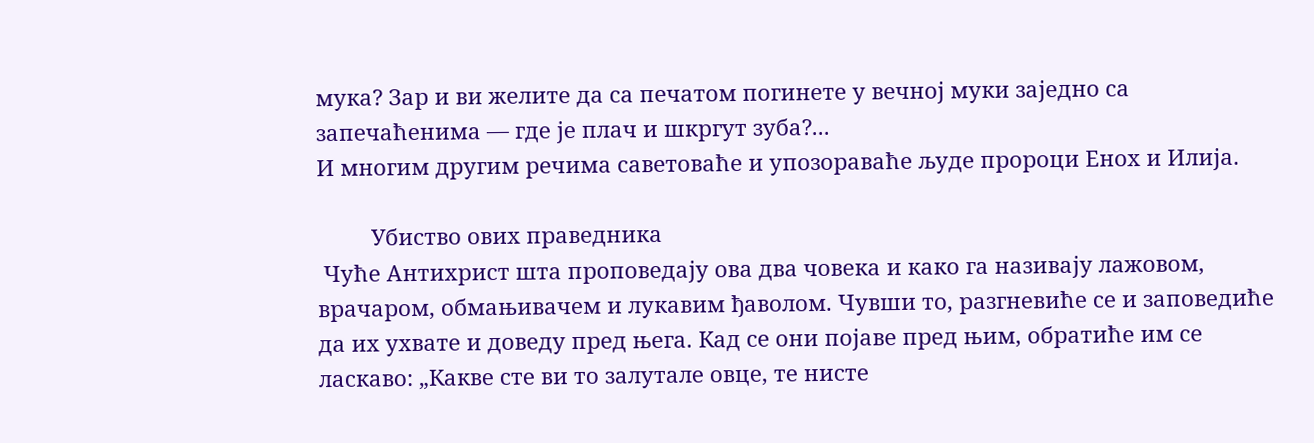мука? Зар и ви желите да са печатом погинете у вечној муки заједно са запечаћенима — где је плач и шкргут зуба?...
И многим другим речима саветоваће и упозораваће људе пророци Енох и Илија.

         Убиство ових праведника
 Чуће Антихрист шта проповедају ова два човека и како га називају лажовом, врачаром, обмањивачем и лукавим ђаволом. Чувши то, разгневиће се и заповедиће да их ухвате и доведу пред њега. Кад се они појаве пред њим, обратиће им се ласкаво: „Какве сте ви то залутале овце, те нисте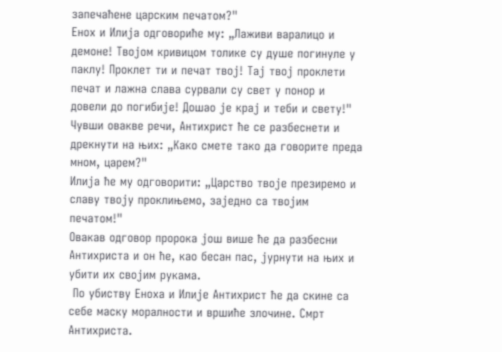запечаћене царским печатом?"
Енох и Илија одговориће му: „Лаживи варалицо и демоне! Твојом кривицом толике су душе погинуле у паклу! Проклет ти и печат твој! Тај твој проклети печат и лажна слава сурвали су свет у понор и довели до погибије! Дошао је крај и теби и свету!"
Чувши овакве речи, Антихрист ће се разбеснети и дрекнути на њих: „Како смете тако да говорите преда мном, царем?"
Илија ће му одговорити: „Царство твоје презиремо и славу твоју проклињемо, заједно са твојим печатом!"
Овакав одговор пророка још више ће да разбесни Антихриста и он ће, као бесан пас, јурнути на њих и убити их својим рукама.
 По убиству Еноха и Илије Антихрист ће да скине са себе маску моралности и вршиће злочине. Смрт Антихриста.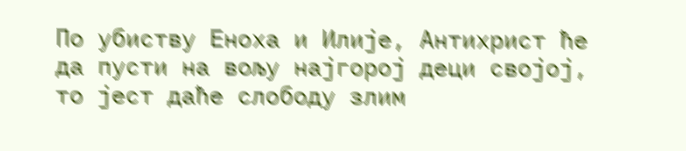По убиству Еноха и Илије, Антихрист ће да пусти на вољу најгорој деци својој, то јест даће слободу злим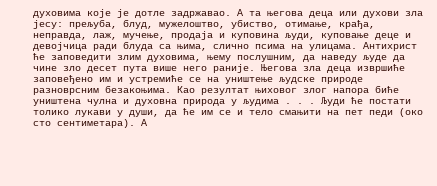духовима које је дотле задржавао. А та његова деца или духови зла јесу: прељуба, блуд, мужелоштво, убиство, отимање, крађа, неправда, лаж, мучење, продаја и куповина људи, куповање деце и девојчица ради блуда са њима, слично псима на улицама. Антихрист ће заповедити злим духовима, њему послушним, да наведу људе да чине зло десет пута више него раније. Његова зла деца извршиће заповеђено им и устремиће се на уништење људске природе разноврсним безакоњима. Као резултат њиховог злог напора биће уништена чулна и духовна природа у људима . . . Људи ће постати толико лукави у души, да ће им се и тело смањити на пет педи (око сто сентиметара). А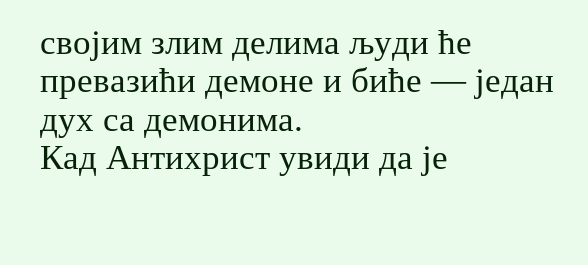својим злим делима људи ће превазићи демоне и биће — један дух са демонима.
Кад Антихрист увиди да је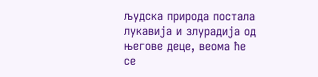људска природа постала лукавија и злурадија од његове деце, веома ће се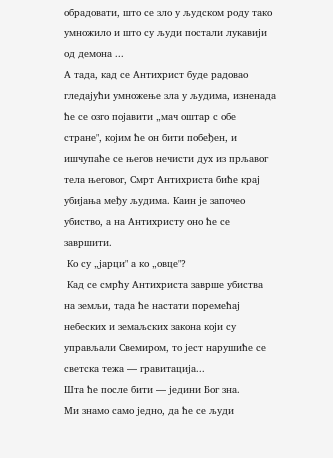обрадовати, што се зло у људском роду тако умножило и што су људи постали лукавији од демона ...
А тада, кад се Антихрист буде радовао гледајући умножење зла у људима, изненада ће се озго појавити „мач оштар с обе стране", којим ће он бити побеђен, и ишчупаће се његов нечисти дух из прљавог тела његовог, Смрт Антихриста биће крај убијања међу људима. Каин је започео убиство, а на Антихристу оно ће се завршити.
 Ко су „јарци" а ко „овце"?
 Кад се смрћу Антихриста заврше убиства на земљи, тада ће настати поремећај небеских и земаљских закона који су управљали Свемиром, то јест нарушиће се светска тежа — гравитација...
Шта ће после бити — једини Бог зна.
Ми знамо само једно, да ће се људи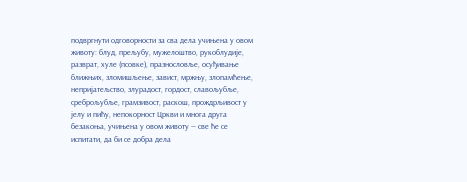подвргнути одговорности за сва дела учињена у овом животу: блуд, прељубу, мужелоштво, рукоблудије, разврат, хуле (псовке), празнословље, осуђивање ближњих, зломишљење, завист, мржњу, злопамћење, непријатељство, злурадост, гордост, славољубље, среброљубље, грамзивост, раскош, прождрљивост у јелу и пићу, непокорност Цркви и многа друга безакоња, учињена у овом животу — све ће се испитати, да би се добра дела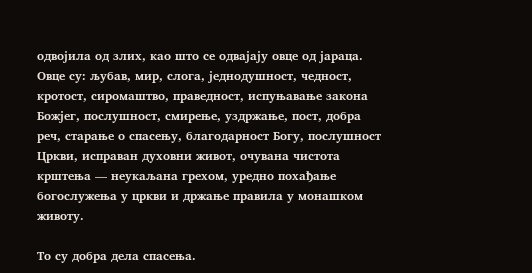одвојила од злих, као што се одвајају овце од јараца.
Овце су: љубав, мир, слога, једнодушност, чедност, кротост, сиромаштво, праведност, испуњавање закона Божјег, послушност, смирење, уздржање, пост, добра реч, старање о спасењу, благодарност Богу, послушност Цркви, исправан духовни живот, очувана чистота крштења — неукаљана грехом, уредно похађање богослужења у цркви и држање правила у монашком животу.

То су добра дела спасења.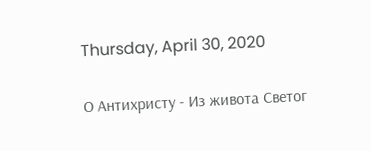Thursday, April 30, 2020

О Антихристу - Из живота Светог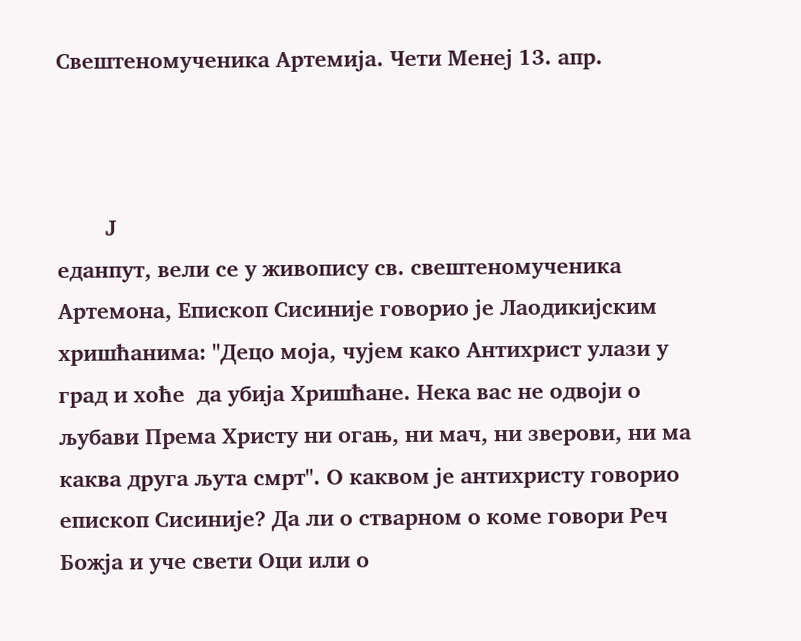Свештеномученика Артемија. Чети Менеј 13. апр.



        Ј
еданпут, вели се у живопису св. свештеномученика Артемона, Епископ Сисиније говорио је Лаодикијским хришћанима: ''Децо моја, чујем како Антихрист улази у град и хоће  да убија Хришћане. Нека вас не одвоји о љубави Према Христу ни огањ, ни мач, ни зверови, ни ма каква друга љута смрт''. О каквом је антихристу говорио епископ Сисиније? Да ли о стварном о коме говори Реч Божја и уче свети Оци или о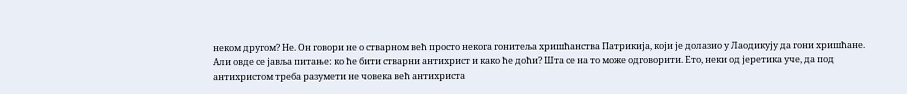неком другом? Не. Он говори не о стварном већ просто некога гонитеља хришћанства Патрикија, који је долазио у Лаодикују да гони хришћане. Али овде се јавља питање: ко ће бити стварни антихрист и како ће доћи? Шта се на то може одговорити. Ето, неки од јеретика уче, да под антихристом треба разумети не човека већ антихриста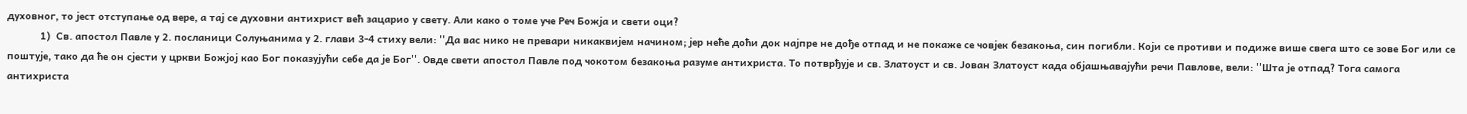духовног, то јест отступање од вере, а тај се духовни антихрист већ зацарио у свету. Али како о томе уче Реч Божја и свети оци?
           1)  Св. апостол Павле у 2. посланици Солуњанима у 2. глави 3-4 стиху вели: ''Да вас нико не превари никаквијем начином; јер неће доћи док најпре не дође отпад и не покаже се човјек безакоња, син погибли. Који се противи и подиже више свега што се зове Бог или се поштује, тако да ће он сјести у цркви Божјој као Бог показујући себе да је Бог''. Овде свети апостол Павле под чокотом безакоња разуме антихриста. То потврђује и св. Златоуст и св. Јован Златоуст када објашњавајући речи Павлове, вели: ''Шта је отпад? Тога самога антихриста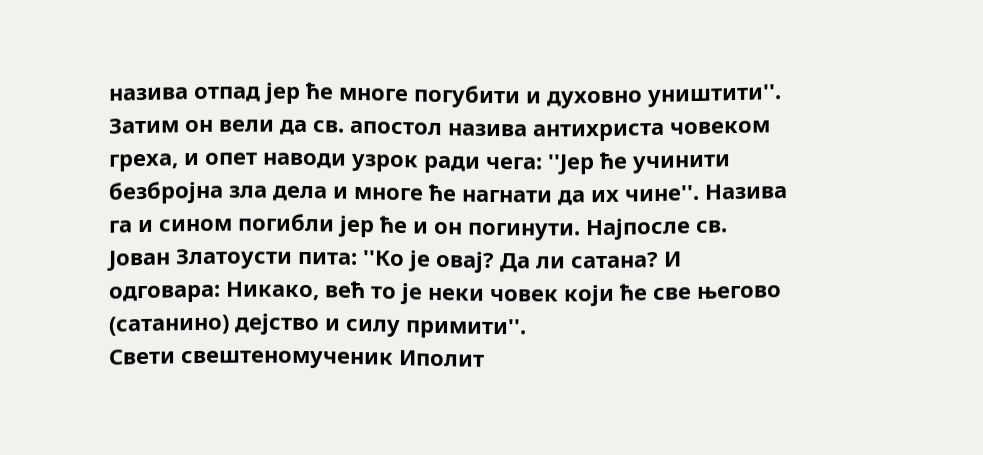назива отпад јер ће многе погубити и духовно уништити''. Затим он вели да св. апостол назива антихриста човеком греха, и опет наводи узрок ради чега: ''Јер ће учинити безбројна зла дела и многе ће нагнати да их чине''. Назива га и сином погибли јер ће и он погинути. Најпосле св. Јован Златоусти пита: ''Ко је овај? Да ли сатана? И одговара: Никако, већ то је неки човек који ће све његово (сатанино) дејство и силу примити''.
Свети свештеномученик Иполит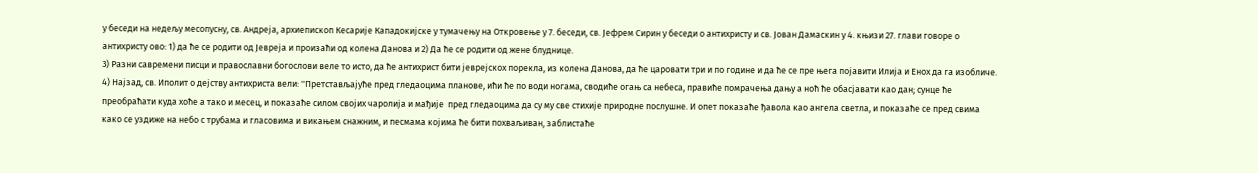у беседи на недељу месопусну, св. Андреја, архиепископ Кесарије Кападокијске у тумачењу на Откровење у 7. беседи, св. Јефрем Сирин у беседи о антихристу и св. Јован Дамаскин у 4. књизи 27. глави говоре о антихристу ово: 1) да ће се родити од Јевреја и произаћи од колена Данова и 2) Да ће се родити од жене блуднице.
3) Разни савремени писци и православни богослови веле то исто, да ће антихрист бити јеврејскох порекла, из колена Данова, да ће царовати три и по године и да ће се пре њега појавити Илија и Енох да га изобличе.
4) Најзад, св. Иполит о дејству антихриста вели: ''Претстављајуће пред гледаоцима планове, ићи ће по води ногама, сводиће огањ са небеса, правиће помрачења дању а ноћ ће обасјавати као дан; сунце ће преобраћати куда хоће а тако и месец, и показаће силом својих чаролија и мађије  пред гледаоцима да су му све стихије природне послушне. И опет показаће ђавола као ангела светла, и показаће се пред свима како се уздиже на небо с трубама и гласовима и викањем снажним, и песмама којима ће бити похваљиван, заблистаће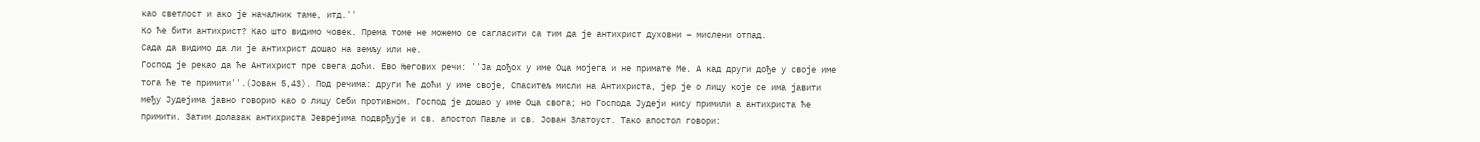као светлост и ако је началник таме, итд.''
Ко ће бити антихрист? Као што видимо човек. Према томе не можемо се сагласити са тим да је антихрист духовни – мислени отпад.
Сада да видимо да ли је антихрист дошао на земљу или не.
Господ је рекао да ће Антихрист пре свега доћи. Ево Његових речи: ''Ја дођох у име Оца мојега и не примате Ме. А кад други дође у своје име тога ће те примити''.(Јован 5,43). Под речима: други ће доћи у име своје, Спаситељ мисли на Антихриста, јер је о лицу које се има јавити међу Јудејима јавно говорио као о лицу Себи противном. Господ је дошао у име Оца свога; но Господа Јудеји нису примили а антихриста ће примити. Затим долазак антихриста Јеврејима подврђује и св. апостол Павле и св. Јован Златоуст. Тако апостол говори: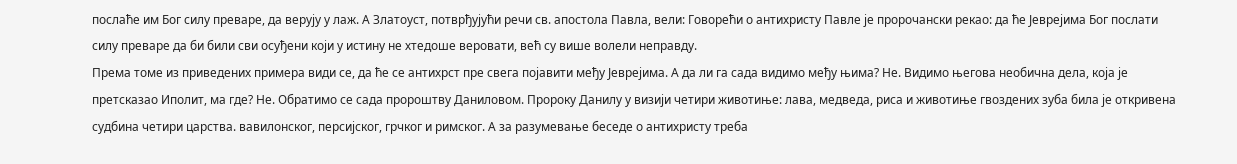послаће им Бог силу преваре, да верују у лаж. А Златоуст, потврђујући речи св. апостола Павла, вели: Говорећи о антихристу Павле је пророчански рекао: да ће Јеврејима Бог послати силу преваре да би били сви осуђени који у истину не хтедоше веровати, већ су више волели неправду.
Према томе из приведених примера види се, да ће се антихрст пре свега појавити међу Јеврејима. А да ли га сада видимо међу њима? Не. Видимо његова необична дела, која је претсказао Иполит, ма где? Не. Обратимо се сада пророштву Даниловом. Пророку Данилу у визији четири животиње: лава, медведа, риса и животиње гвоздених зуба била је откривена судбина четири царства. вавилонског, персијског, грчког и римског. А за разумевање беседе о антихристу треба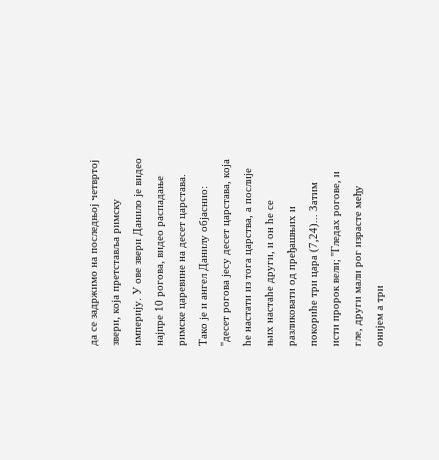да се задржимо на последњој четвртој звери, која претставља римску империју. У ове звери Данило је видео најпре 10 рогова, видео распадање римске царевине на десет царстава. Тако је и ангел Данилу објаснио: ''десет рогова јесу десет царстава, која ће настати из тога царства, а послије њих настаће други, и он ће се разликовати од пређашњих и покориће три цара (7,24)... Затим исти пророк вели; ''Гледах рогове, и гле, други мали рог израсте међу онијем а три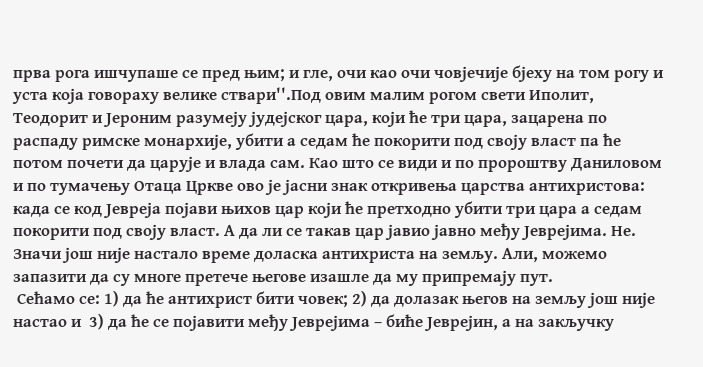прва рога ишчупаше се пред њим; и гле, очи као очи човјечије бјеху на том рогу и уста која говораху велике ствари''.Под овим малим рогом свети Иполит, Теодорит и Јероним разумеју јудејског цара, који ће три цара, зацарена по распаду римске монархије, убити а седам ће покорити под своју власт па ће потом почети да царује и влада сам. Као што се види и по пророштву Даниловом и по тумачењу Отаца Цркве ово је јасни знак откривења царства антихристова: када се код Јевреја појави њихов цар који ће претходно убити три цара а седам покорити под своју власт. А да ли се такав цар јавио јавно међу Јеврејима. Не. Значи још није настало време доласка антихриста на земљу. Али, можемо запазити да су многе претече његове изашле да му припремају пут.
 Сећамо се: 1) да ће антихрист бити човек; 2) да долазак његов на земљу још није настао и  3) да ће се појавити међу Јеврејима – биће Јеврејин, а на закључку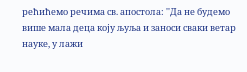рећићемо речима св. апостола: ''Да не будемо више мала деца коју љуља и заноси сваки ветар науке, у лажи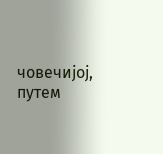човечијој, путем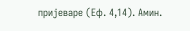пријеваре (Еф. 4,14). Амин.